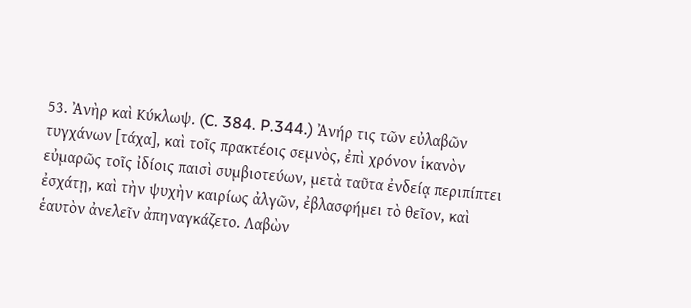53. Ἀνὴρ καὶ Κύκλωψ. (C. 384. P.344.) Ἀνήρ τις τῶν εὐλαβῶν τυγχάνων [τάχα], καὶ τοῖς πρακτέοις σεμνὸς, ἐπὶ χρόνον ἱκανὸν εὐμαρῶς τοῖς ἰδίοις παισὶ συμβιοτεύων, μετὰ ταῦτα ἐνδείᾳ περιπίπτει ἐσχάτῃ, καὶ τὴν ψυχὴν καιρίως ἀλγῶν, ἐβλασφήμει τὸ θεῖον, καὶ ἑαυτὸν ἀνελεῖν ἀπηναγκάζετο. Λαβὼν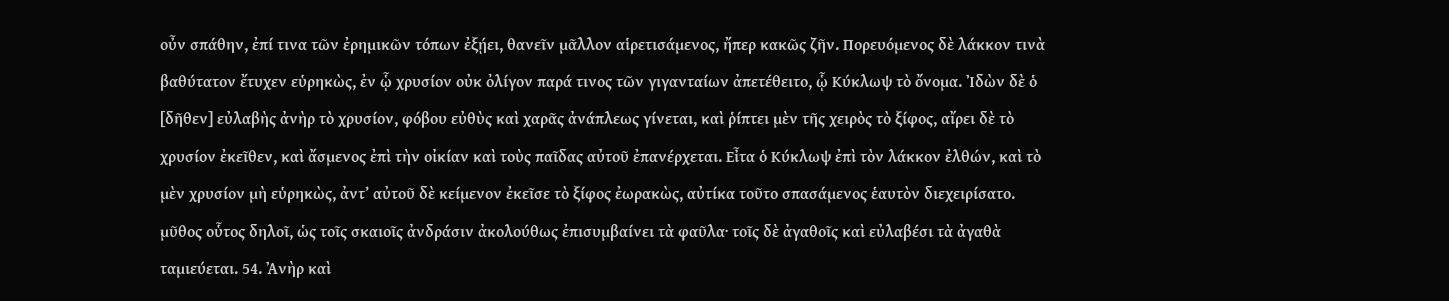οὖν σπάθην, ἐπί τινα τῶν ἐρημικῶν τόπων ἐξῄει, θανεῖν μᾶλλον αἱρετισάμενος, ἤπερ κακῶς ζῆν. Πορευόμενος δὲ λάκκον τινὰ βαθύτατον ἔτυχεν εὑρηκὼς, ἐν ᾧ χρυσίον οὐκ ὀλίγον παρά τινος τῶν γιγανταίων ἀπετέθειτο, ᾧ Κύκλωψ τὸ ὄνομα. Ἰδὼν δὲ ὁ [δῆθεν] εὐλαβὴς ἀνὴρ τὸ χρυσίον, φόβου εὐθὺς καὶ χαρᾶς ἀνάπλεως γίνεται, καὶ ῥίπτει μὲν τῆς χειρὸς τὸ ξίφος, αἴρει δὲ τὸ χρυσίον ἐκεῖθεν, καὶ ἄσμενος ἐπὶ τὴν οἰκίαν καὶ τοὺς παῖδας αὐτοῦ ἐπανέρχεται. Εἶτα ὁ Κύκλωψ ἐπὶ τὸν λάκκον ἐλθών, καὶ τὸ μὲν χρυσίον μὴ εὑρηκὼς, ἀντʼ αὐτοῦ δὲ κείμενον ἐκεῖσε τὸ ξίφος ἐωρακὼς, αὐτίκα τοῦτο σπασάμενος ἑαυτὸν διεχειρίσατο. μῦθος οὗτος δηλοῖ, ὡς τοῖς σκαιοῖς ἀνδράσιν ἀκολούθως ἐπισυμβαίνει τὰ φαῦλα· τοῖς δὲ ἀγαθοῖς καὶ εὐλαβέσι τὰ ἀγαθὰ ταμιεύεται. 54. Ἀνὴρ καὶ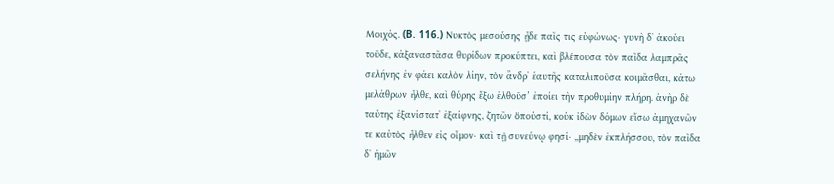Μοιχός. (B. 116.) Νυκτὸς μεσούσης ᾖδε παῖς τις εὐφώνως· γυνὴ δʼ ἀκούει τοῦδε, κἀξαναστᾶσα θυρίδων προκύπτει, καὶ βλέπουσα τὸν παῖδα λαμπρᾶς σελήνης ἐν φάει καλὸν λίην, τὸν ἄνδρʼ ἑαυτῆς καταλιποῦσα κοιμᾶσθαι, κάτω μελάθρων ἦλθε, καὶ θύρης ἔξω ἐλθοῦσ’ ἐποίει τὴν προθυμίην πλήρη. ἁνὴρ δὲ ταύτης ἐξανίστατʼ ἐξαίφνης, ζητῶν ὅποὐστί, κοὐκ ἰδὼν δόμων εἴσω ἀμηχανῶν τε καὐτὸς ἦλθεν εἰς οἶμον· καὶ τῇ συνεύνῳ φησί· ,,μηδὲν ἐκπλήσσου, τὸν παῖδα δʼ ἡμῶν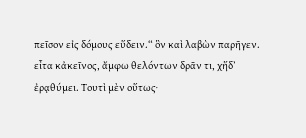πεῖσον εἰς δόμους εὕδειν.“ ὃν καὶ λαβὼν παρῆγεν. εἶτα κἀκεῖνος, ἄμφω θελόντων δρᾶν τι, χἥδʼ ἐρᾳθύμει. Τουτὶ μὲν οὕτως·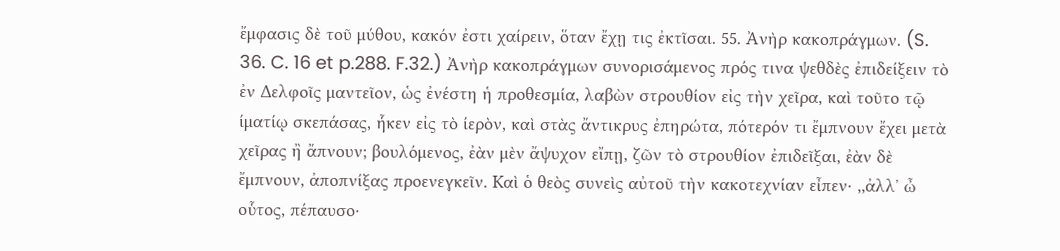ἔμφασις δὲ τοῦ μύθου, κακόν ἐστι χαίρειν, ὅταν ἔχῃ τις ἐκτῖσαι. 55. Ἀνὴρ κακοπράγμων. (S. 36. C. 16 et p.288. F.32.) Ἀνὴρ κακοπράγμων συνορισάμενος πρός τινα ψεθδὲς ἐπιδείξειν τὸ ἐν Δελφοῖς μαντεῖον, ὡς ἐνέστη ἡ προθεσμία, λαβὼν στρουθίον εἰς τὴν χεῖρα, καὶ τοῦτο τῷ ίματίῳ σκεπάσας, ἧκεν εἰς τὸ ίερὸν, καὶ στὰς ἄντικρυς ἐπηρώτα, πότερόν τι ἔμπνουν ἔχει μετὰ χεῖρας ἢ ἄπνουν; βουλόμενος, ἐὰν μὲν ἄψυχον εἴπῃ, ζῶν τὸ στρουθίον ἐπιδεῖξαι, ἐὰν δὲ ἔμπνουν, ἀποπνίξας προενεγκεῖν. Καὶ ὁ θεὸς συνεὶς αὐτοῦ τὴν κακοτεχνίαν εἶπεν· ,,ἀλλʼ ὦ οὗτος, πέπαυσο·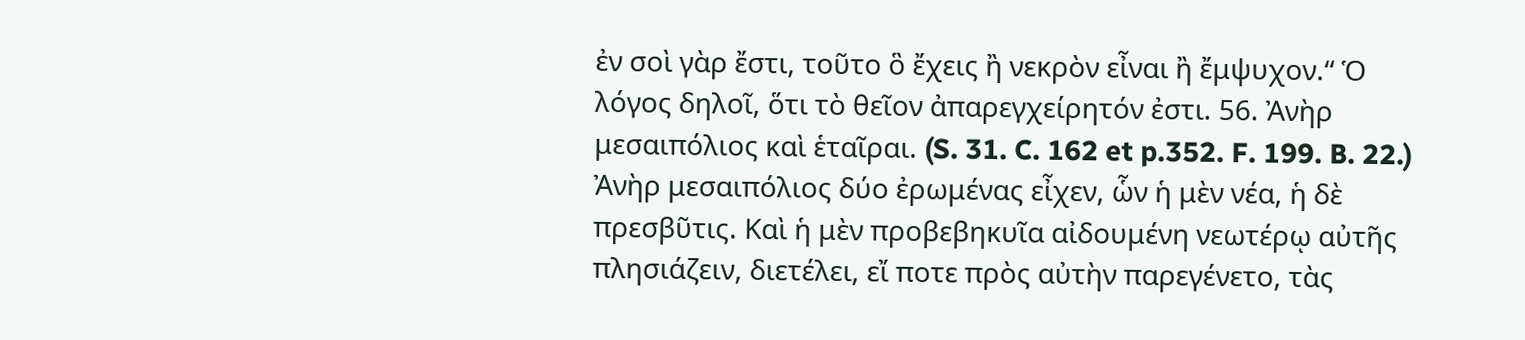ἐν σοὶ γὰρ ἔστι, τοῦτο ὃ ἔχεις ἢ νεκρὸν εἶναι ἢ ἔμψυχον.“ Ὁ λόγος δηλοῖ, ὅτι τὸ θεῖον ἀπαρεγχείρητόν ἐστι. 56. Ἀνὴρ μεσαιπόλιος καὶ ἑταῖραι. (S. 31. C. 162 et p.352. F. 199. B. 22.) Ἀνὴρ μεσαιπόλιος δύο ἐρωμένας εἶχεν, ὧν ἡ μὲν νέα, ἡ δὲ πρεσβῦτις. Καὶ ἡ μὲν προβεβηκυῖα αἰδουμένη νεωτέρῳ αὐτῆς πλησιάζειν, διετέλει, εἴ ποτε πρὸς αὐτὴν παρεγένετο, τὰς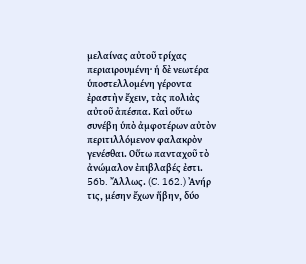μελαίνας αὐτοῦ τρίχας περιαιρουμένη· ἡ δὲ νεωτέρα ὑποστελλομένη γέροντα ἐραστὴν ἔχειν, τὰς πολιὰς αὐτοῦ ἀπέσπα. Καὶ οὕτω συνέβη ὑπὸ ἀμφοτέρων αὐτὸν περιτιλλόμενον φαλακρὸν γενέσθαι. Οὕτω πανταχοῦ τὸ ἀνώμαλον ἐπιβλαβές ἐστι. 56b. Ἄλλως. (C. 162.) Ἀνήρ τις, μέσην ἔχων ἥβην, δύο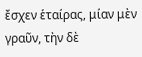ἔσχεν ἑταίρας, μίαν μὲν γραῦν, τὴν δὲ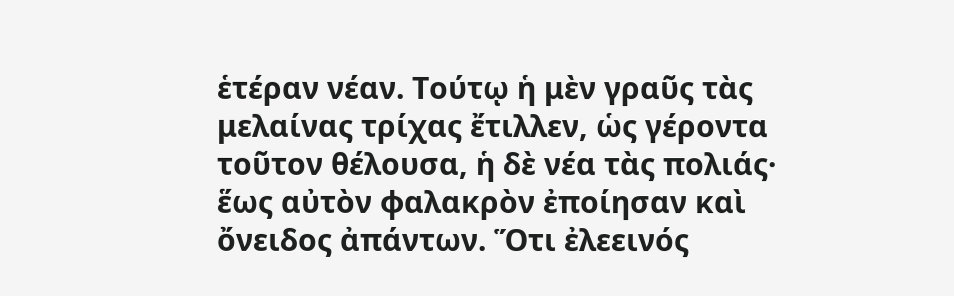ἑτέραν νέαν. Τούτῳ ἡ μὲν γραῦς τὰς μελαίνας τρίχας ἔτιλλεν, ὡς γέροντα τοῦτον θέλουσα, ἡ δὲ νέα τὰς πολιάς· ἕως αὐτὸν φαλακρὸν ἐποίησαν καὶ ὄνειδος ἀπάντων. Ὅτι ἐλεεινός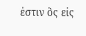ἐστιν ὃς εἰς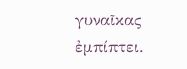γυναῖκας ἐμπίπτει.